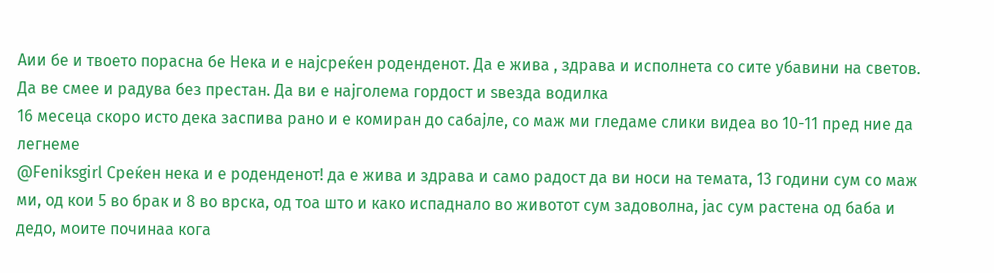Аии бе и твоето порасна бе Нека и е најсреќен роденденот. Да е жива , здрава и исполнета со сите убавини на светов. Да ве смее и радува без престан. Да ви е најголема гордост и ѕвезда водилка
16 месеца скоро исто дека заспива рано и е комиран до сабајле, со маж ми гледаме слики видеа во 10-11 пред ние да легнеме
@Feniksgirl Среќен нека и е роденденот! да е жива и здрава и само радост да ви носи на темата, 13 години сум со маж ми, од кои 5 во брак и 8 во врска, од тоа што и како испаднало во животот сум задоволна, јас сум растена од баба и дедо, моите починаа кога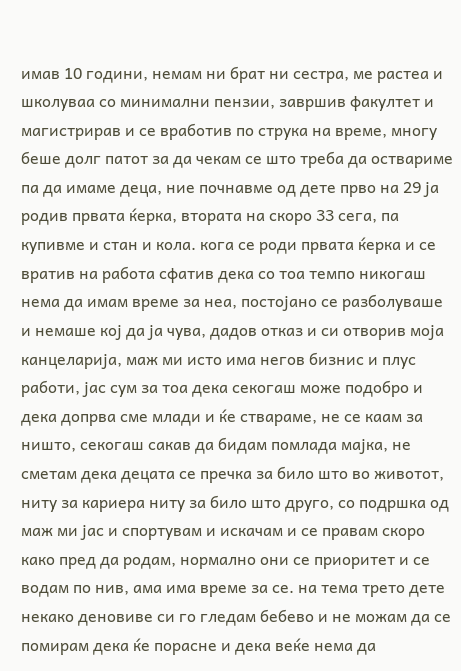имав 10 години, немам ни брат ни сестра, ме растеа и школуваа со минимални пензии, завршив факултет и магистрирав и се вработив по струка на време, многу беше долг патот за да чекам се што треба да оствариме па да имаме деца, ние почнавме од дете прво на 29 ја родив првата ќерка, втората на скоро 33 сега, па купивме и стан и кола. кога се роди првата ќерка и се вратив на работа сфатив дека со тоа темпо никогаш нема да имам време за неа, постојано се разболуваше и немаше кој да ја чува, дадов отказ и си отворив моја канцеларија, маж ми исто има негов бизнис и плус работи, јас сум за тоа дека секогаш може подобро и дека допрва сме млади и ќе ствараме, не се каам за ништо, секогаш сакав да бидам помлада мајка, не сметам дека децата се пречка за било што во животот, ниту за кариера ниту за било што друго, со подршка од маж ми јас и спортувам и искачам и се правам скоро како пред да родам, нормално они се приоритет и се водам по нив, ама има време за се. на тема трето дете некако деновиве си го гледам бебево и не можам да се помирам дека ќе порасне и дека веќе нема да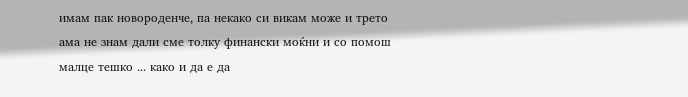имам пак новороденче, па некако си викам може и трето ама не знам дали сме толку финански моќни и со помош малце тешко ... како и да е да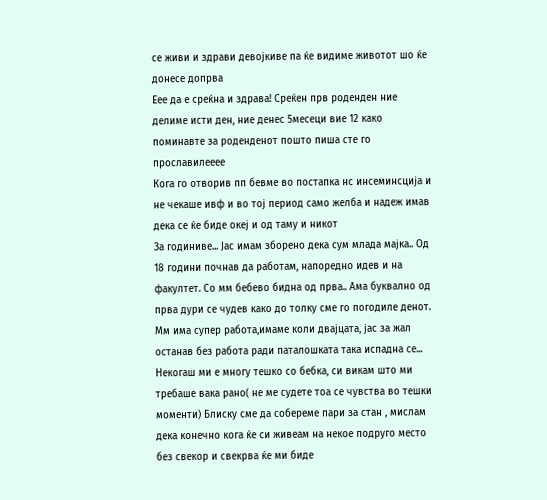се живи и здрави девојкиве па ќе видиме животот шо ќе донесе допрва
Еее да е среќна и здрава! Среќен прв роденден ние делиме исти ден, ние денес 5месеци вие 12 како поминавте за роденденот пошто пиша сте го прославилееее
Кога го отворив пп бевме во постапка нс инсеминсција и не чекаше ивф и во тој период само желба и надеж имав дека се ќе биде океј и од таму и никот
За годиниве... Јас имам зборено дека сум млада мајка.. Од 18 години почнав да работам, напоредно идев и на факултет. Со мм бебево бидна од прва.. Ама буквално од прва дури се чудев како до толку сме го погодиле денот. Мм има супер работа,имаме коли двајцата, јас за жал останав без работа ради паталошката така испадна се... Некогаш ми е многу тешко со бебка, си викам што ми требаше вака рано( не ме судете тоа се чувства во тешки моменти) Блиску сме да собереме пари за стан , мислам дека конечно кога ќе си живеам на некое подруго место без свекор и свекрва ќе ми биде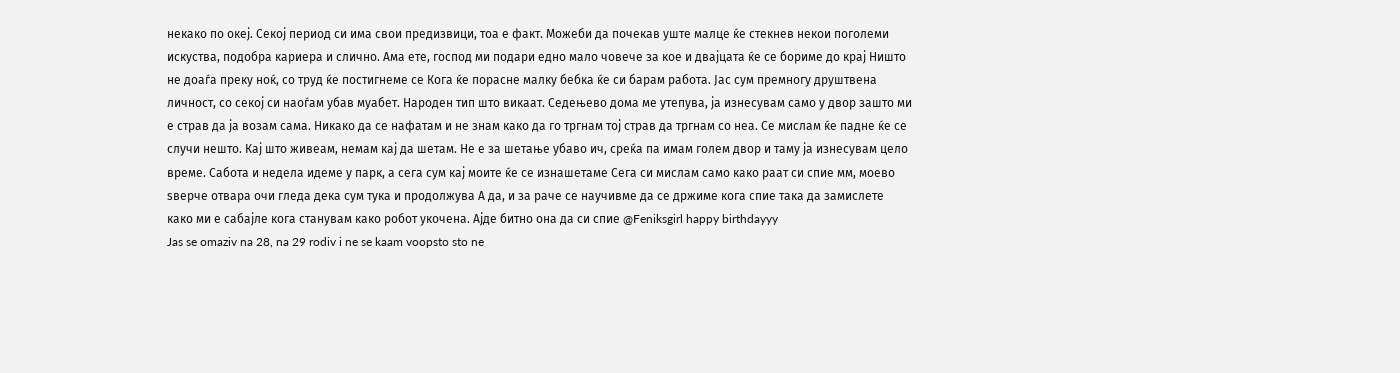некако по океј. Секој период си има свои предизвици, тоа е факт. Можеби да почекав уште малце ќе стекнев некои поголеми искуства, подобра кариера и слично. Ама ете, господ ми подари едно мало човече за кое и двајцата ќе се бориме до крај Ништо не доаѓа преку ноќ, со труд ќе постигнеме се Кога ќе порасне малку бебка ќе си барам работа. Јас сум премногу друштвена личност, со секој си наоѓам убав муабет. Народен тип што викаат. Седењево дома ме утепува, ја изнесувам само у двор зашто ми е страв да ја возам сама. Никако да се нафатам и не знам како да го тргнам тој страв да тргнам со неа. Се мислам ќе падне ќе се случи нешто. Кај што живеам, немам кај да шетам. Не е за шетање убаво ич, среќа па имам голем двор и таму ја изнесувам цело време. Сабота и недела идеме у парк, а сега сум кај моите ќе се изнашетаме Сега си мислам само како раат си спие мм, моево ѕверче отвара очи гледа дека сум тука и продолжува А да, и за раче се научивме да се држиме кога спие така да замислете како ми е сабајле кога станувам како робот укочена. Ајде битно она да си спие @Feniksgirl happy birthdayyy
Jas se omaziv na 28, na 29 rodiv i ne se kaam voopsto sto ne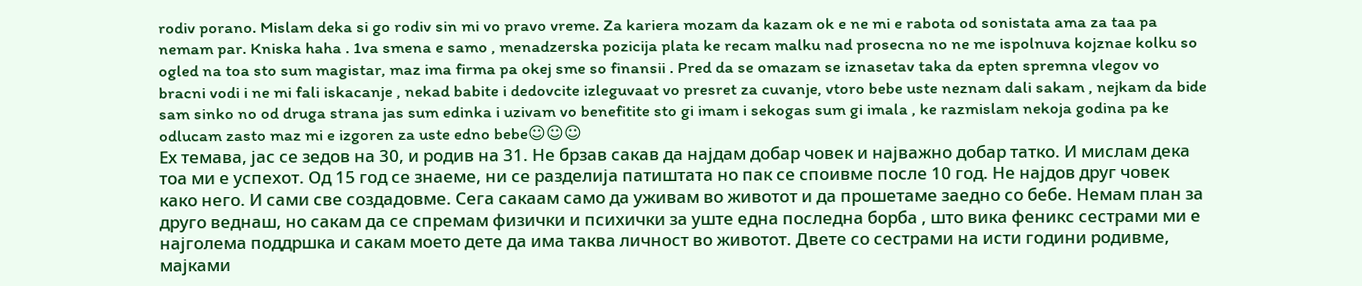rodiv porano. Mislam deka si go rodiv sin mi vo pravo vreme. Za kariera mozam da kazam ok e ne mi e rabota od sonistata ama za taa pa nemam par. Kniska haha . 1va smena e samo , menadzerska pozicija plata ke recam malku nad prosecna no ne me ispolnuva kojznae kolku so ogled na toa sto sum magistar, maz ima firma pa okej sme so finansii . Pred da se omazam se iznasetav taka da epten spremna vlegov vo bracni vodi i ne mi fali iskacanje , nekad babite i dedovcite izleguvaat vo presret za cuvanje, vtoro bebe uste neznam dali sakam , nejkam da bide sam sinko no od druga strana jas sum edinka i uzivam vo benefitite sto gi imam i sekogas sum gi imala , ke razmislam nekoja godina pa ke odlucam zasto maz mi e izgoren za uste edno bebe☺☺☺
Ех темава, јас се зедов на 30, и родив на 31. Не брзав сакав да најдам добар човек и најважно добар татко. И мислам дека тоа ми е успехот. Од 15 год се знаеме, ни се разделија патиштата но пак се споивме после 10 год. Не најдов друг човек како него. И сами све создадовме. Сега сакаам само да уживам во животот и да прошетаме заедно со бебе. Немам план за друго веднаш, но сакам да се спремам физички и психички за уште една последна борба , што вика феникс сестрами ми е најголема поддршка и сакам моето дете да има таква личност во животот. Двете со сестрами на исти години родивме, мајками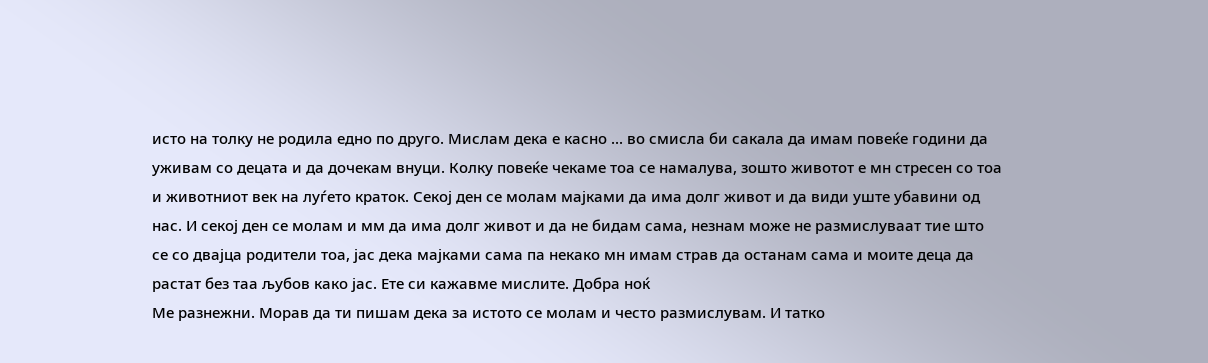исто на толку не родила едно по друго. Мислам дека е касно ... во смисла би сакала да имам повеќе години да уживам со децата и да дочекам внуци. Колку повеќе чекаме тоа се намалува, зошто животот е мн стресен со тоа и животниот век на луѓето краток. Секој ден се молам мајками да има долг живот и да види уште убавини од нас. И секој ден се молам и мм да има долг живот и да не бидам сама, незнам може не размислуваат тие што се со двајца родители тоа, јас дека мајками сама па некако мн имам страв да останам сама и моите деца да растат без таа љубов како јас. Ете си кажавме мислите. Добра ноќ
Ме разнежни. Морав да ти пишам дека за истото се молам и често размислувам. И татко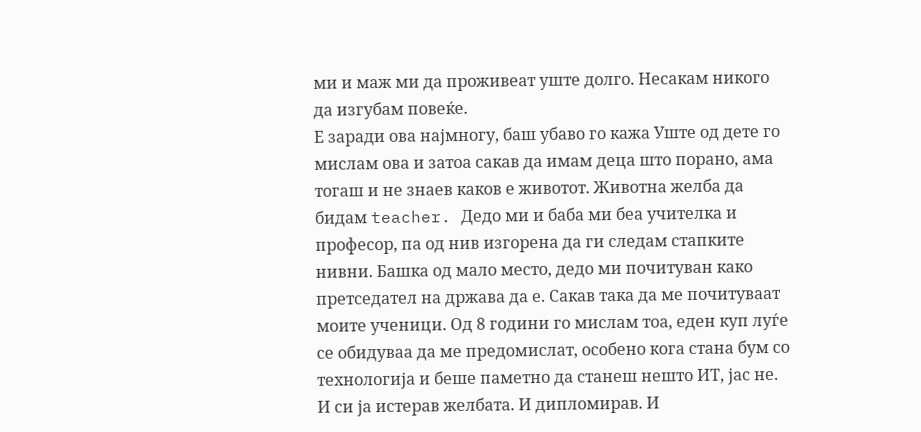ми и маж ми да проживеат уште долго. Несакам никого да изгубам повеќе.
Е заради ова најмногу, баш убаво го кажа Уште од дете го мислам ова и затоа сакав да имам деца што порано, ама тогаш и не знаев каков е животот. Животна желба да бидам teacher. Дедо ми и баба ми беа учителка и професор, па од нив изгорена да ги следам стапките нивни. Башка од мало место, дедо ми почитуван како претседател на држава да е. Сакав така да ме почитуваат моите ученици. Од 8 години го мислам тоа, еден куп луѓе се обидуваа да ме предомислат, особено кога стана бум со технологија и беше паметно да станеш нешто ИТ, јас не. И си ја истерав желбата. И дипломирав. И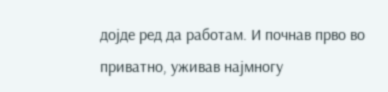дојде ред да работам. И почнав прво во приватно, уживав најмногу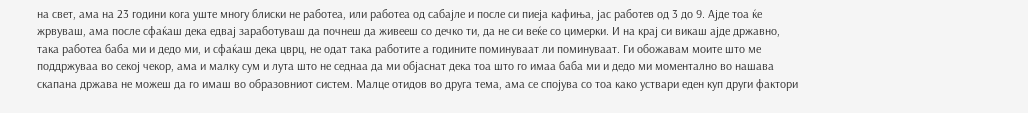на свет, ама на 23 години кога уште многу блиски не работеа, или работеа од сабајле и после си пиеја кафиња, јас работев од 3 до 9. Ајде тоа ќе жрвуваш, ама после сфаќаш дека едвај заработуваш да почнеш да живееш со дечко ти, да не си веќе со цимерки. И на крај си викаш ајде државно, така работеа баба ми и дедо ми, и сфаќаш дека цврц, не одат така работите а годините поминуваат ли поминуваат. Ги обожавам моите што ме поддржуваа во секој чекор, ама и малку сум и лута што не седнаа да ми објаснат дека тоа што го имаа баба ми и дедо ми моментално во нашава скапана држава не можеш да го имаш во образовниот систем. Малце отидов во друга тема, ама се спојува со тоа како уствари еден куп други фактори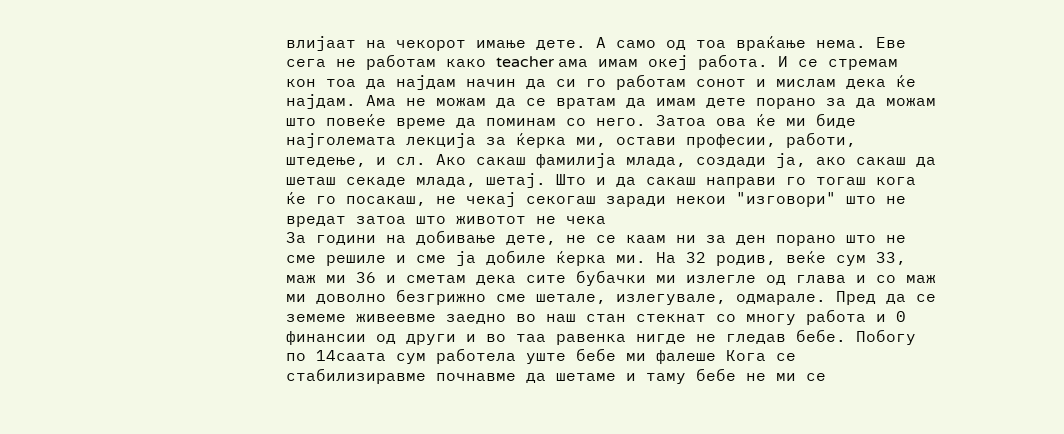влијаат на чекорот имање дете. А само од тоа враќање нема. Еве сега не работам како teacher ама имам океј работа. И се стремам кон тоа да најдам начин да си го работам сонот и мислам дека ќе најдам. Ама не можам да се вратам да имам дете порано за да можам што повеќе време да поминам со него. Затоа ова ќе ми биде најголемата лекција за ќерка ми, остави професии, работи, штедење, и сл. Ако сакаш фамилија млада, создади ја, ако сакаш да шеташ секаде млада, шетај. Што и да сакаш направи го тогаш кога ќе го посакаш, не чекај секогаш заради некои "изговори" што не вредат затоа што животот не чека
За години на добивање дете, не се каам ни за ден порано што не сме решиле и сме ја добиле ќерка ми. На 32 родив, веќе сум 33, маж ми 36 и сметам дека сите бубачки ми излегле од глава и со маж ми доволно безгрижно сме шетале, излегувале, одмарале. Пред да се земеме живеевме заедно во наш стан стекнат со многу работа и 0 финансии од други и во таа равенка нигде не гледав бебе. Побогу по 14саата сум работела уште бебе ми фалеше Кога се стабилизиравме почнавме да шетаме и таму бебе не ми се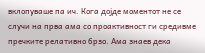вклопуваше па ич. Кога дојде моментот не се случи на прва ама со проактивност ги средивме пречките релативно брзо. Ама знаев дека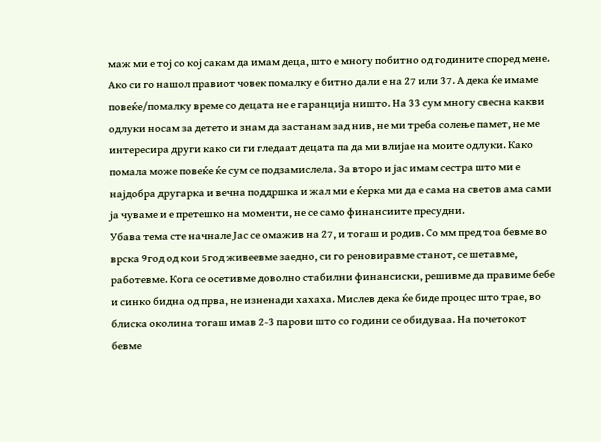маж ми е тој со кој сакам да имам деца, што е многу побитно од годините според мене. Ако си го нашол правиот човек помалку е битно дали е на 27 или 37. А дека ќе имаме повеќе/помалку време со децата не е гаранција ништо. На 33 сум многу свесна какви одлуки носам за детето и знам да застанам зад нив, не ми треба солење памет, не ме интересира други како си ги гледаат децата па да ми влијае на моите одлуки. Како помала може повеќе ќе сум се подзамислела. За второ и јас имам сестра што ми е најдобра другарка и вечна поддршка и жал ми е ќерка ми да е сама на светов ама сами ја чуваме и е претешко на моменти, не се само финансиите пресудни.
Убава тема сте начнале Јас се омажив на 27, и тогаш и родив. Со мм пред тоа бевме во врска 9год од кои 5год живеевме заедно, си го реновиравме станот, се шетавме, работевме. Кога се осетивме доволно стабилни финансиски, решивме да правиме бебе и синко бидна од прва, не изненади хахаха. Мислев дека ќе биде процес што трае, во блиска околина тогаш имав 2-3 парови што со години се обидуваа. На почетокот бевме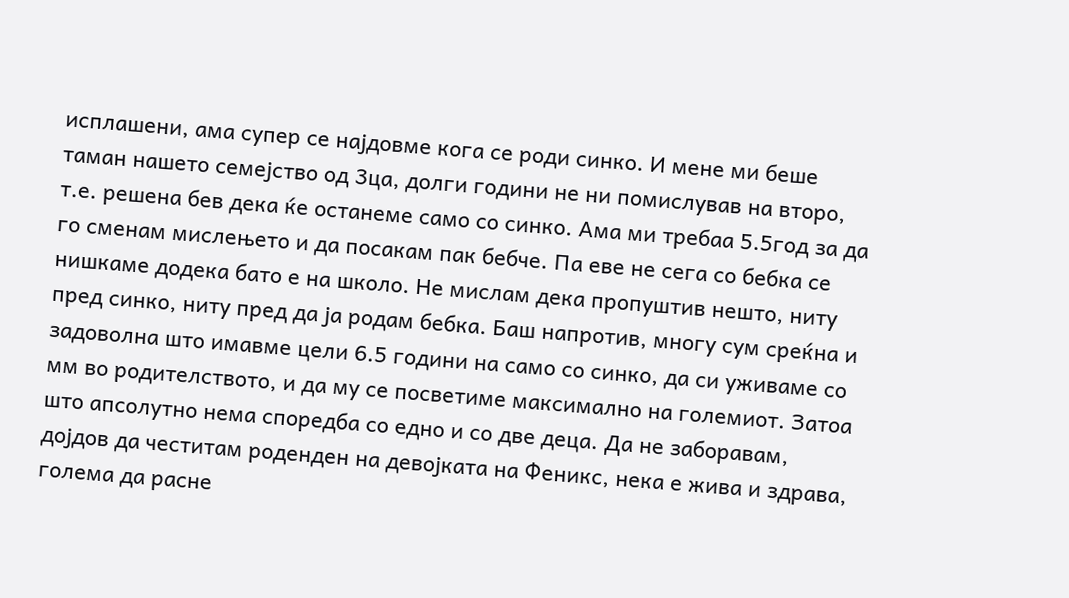исплашени, ама супер се најдовме кога се роди синко. И мене ми беше таман нашето семејство од 3ца, долги години не ни помислував на второ, т.е. решена бев дека ќе останеме само со синко. Ама ми требаа 5.5год за да го сменам мислењето и да посакам пак бебче. Па еве не сега со бебка се нишкаме додека бато е на школо. Не мислам дека пропуштив нешто, ниту пред синко, ниту пред да ја родам бебка. Баш напротив, многу сум среќна и задоволна што имавме цели 6.5 години на само со синко, да си уживаме со мм во родителството, и да му се посветиме максимално на големиот. Затоа што апсолутно нема споредба со едно и со две деца. Да не заборавам, дојдов да честитам роденден на девојката на Феникс, нека е жива и здрава, голема да расне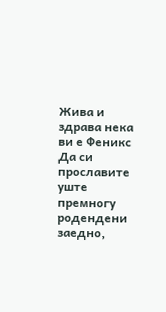Жива и здрава нека ви е Феникс Да си прославите уште премногу родендени заедно,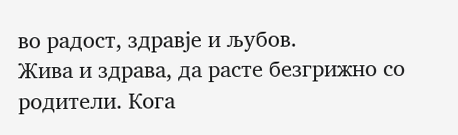во радост, здравје и љубов.
Жива и здрава, да расте безгрижно со родители. Кога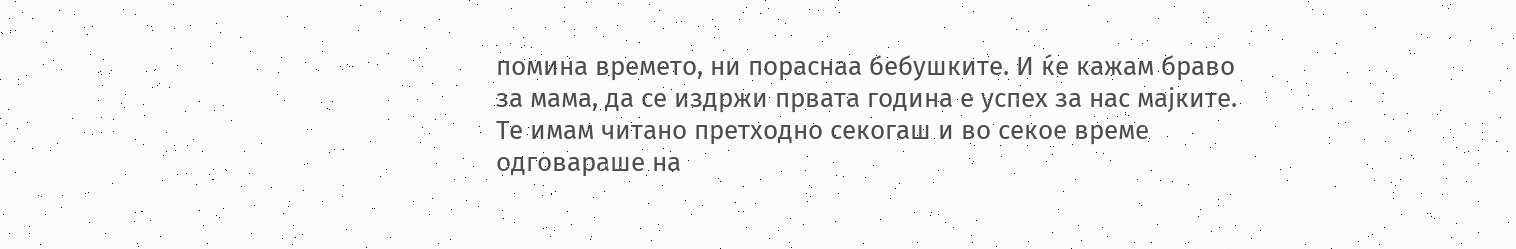помина времето, ни пораснаа бебушките. И ќе кажам браво за мама, да се издржи првата година е успех за нас мајките. Те имам читано претходно секогаш и во секое време одговараше на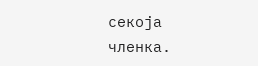секоја членка.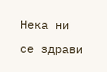Нека ни се здрави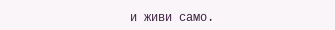и живи само.